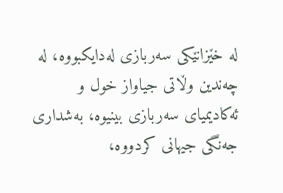لە خێزانێکى سەربازى لەدایکبووە، لە چەندین وڵاتى جیاواز خول و ئەکادیمیاى سەربازى بینیوە، بەشدارى جەنگى جیهانى کردووه،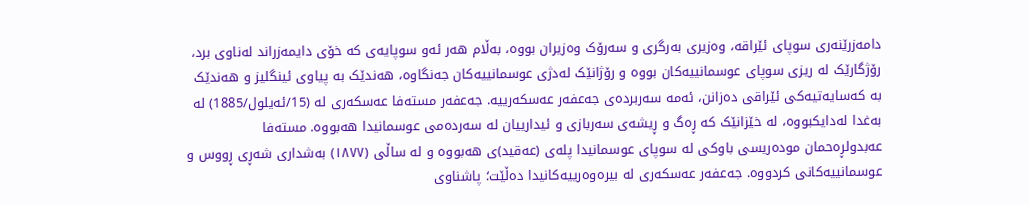دامەزرێنەرى سوپاى ئێراقە، وەزیرى بەرگرى و سەرۆک وەزیران بووە، بەڵام هەر ئەو سوپایەى کە خۆى دایمەزراند لەناوى برد، رۆژگارێک لە ریزى سوپاى عوسمانییەکان بووە و رۆژانێک لەدژى عوسمانییەکان جەنگاوە، هەندێک بە پیاوى ئینگلیز و هەندێک بە کەسایەتیەکى ئێراقى دەزانن، ئەمە سەربردەى جەعفەر عەسکەرییە. جەعفەر مستەفا عەسکەری لە (15/ئەیلول/1885) لە بەغدا لەدایکبووە، لە خێزانێک کە ڕەگ و ڕیشەی سەربازی و ئیدارییان لە سەردەمی عوسمانیدا هەبووە. مستەفا عەبدولڕەحمان مودەریسى باوکی لە سوپای عوسمانیدا پلەی (عەقید)ى هەبووە و لە ساڵی (١٨٧٧) بەشداری شەڕی ڕووس و عوسمانییەکانى کردووە. جەعفەر عەسکەری لە بیرەوەرییەکانیدا دەڵێت؛ پاشناوى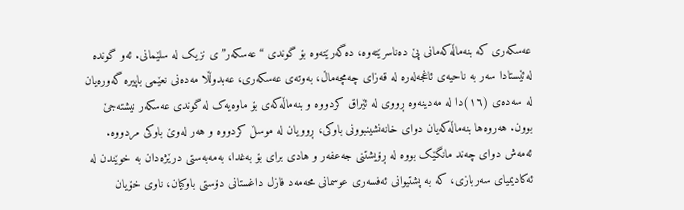عەسکەرى کە بنەماڵەکەمانى پێ دەناسرێتەوە، دەگەرێتەوە بۆ گوندى “عەسکەر”ى نزیک لە سلێمانى. ئەو گوندە لەئێستادا سەر بە ناحیەى ئاغجەلەرە لە قەزاى چەمچەماڵ، بەوتەى عەسکەرى، عەبدوڵڵا مەدەنی نعێمی باپیرە گەورەیان لە سەدەی (١٦)دا لە مەدینەوە ڕووی لە ئێراق کردووه و بنەماڵەکەی بۆ ماوەیەک لە گوندى عەسکەر نیشتەجێ بوون. هەروەها بنەماڵەکەیان دوای خانەنشینبوونی باوکی، ڕوویان لە موسڵ کردووە و هەر لەوێ باوکى مردووه. ئەمەش دوای چەند مانگێک بووە لە ڕۆیشتنی جەعفەر و هادى براى بۆ بەغدا، بەمەبەستى درێژەدان بە خوێندن لە ئەکادیمیای سەربازی، کە بە پشتیوانی ئەفسەری عوسمانی محەمەد فازل داغستانی دۆستی باوکیان، ناوى خۆیان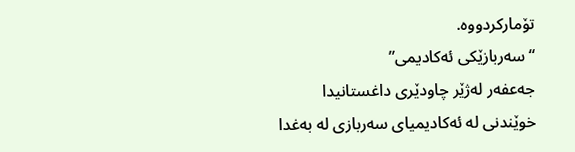تۆمارکردووه.
“سەربازێکى ئەکادیمى”
جەعفەر لەژێر چاودێری داغستانیدا خوێندنی لە ئەکادیمیای سەربازی لە بەغدا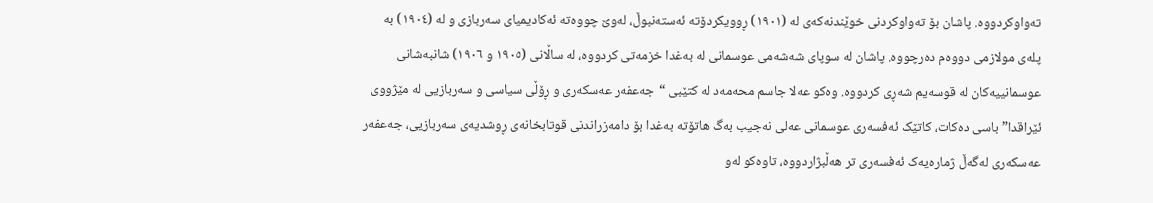تەواوکردووه. پاشان بۆ تەواوکردنى خوێندنەکەى لە (١٩٠١) ڕوویکردۆتە ئەستەنبوڵ، لەوێ چووەتە ئەکادیمیای سەربازی و لە (١٩٠٤) بە پلەی مولازمى دووەم دەرچووە. پاشان لە سوپای شەشەمی عوسمانی لە بەغدا خزمەتی کردووە، لە ساڵانى (١٩٠٥ و ١٩٠٦) شانبەشانی عوسمانییەکان لە قوسەیم شەڕی کردووە. وەکو عەلا جاسم محەمەد لە کتێبی “جەعفەر عەسکەری و ڕۆڵی سیاسی و سەربازیی لە مێژووی ئێراقدا” باسی دەکات، کاتێک ئەفسەری عوسمانی عەلی نەجیب بەگ هاتۆتە بەغدا بۆ دامەزراندنی قوتابخانەی ڕوشدیەى سەربازیی، جەعفەر عەسکەری لەگەڵ ژمارەیەک ئەفسەری تر هەڵبژاردووه، تاوەکو لەو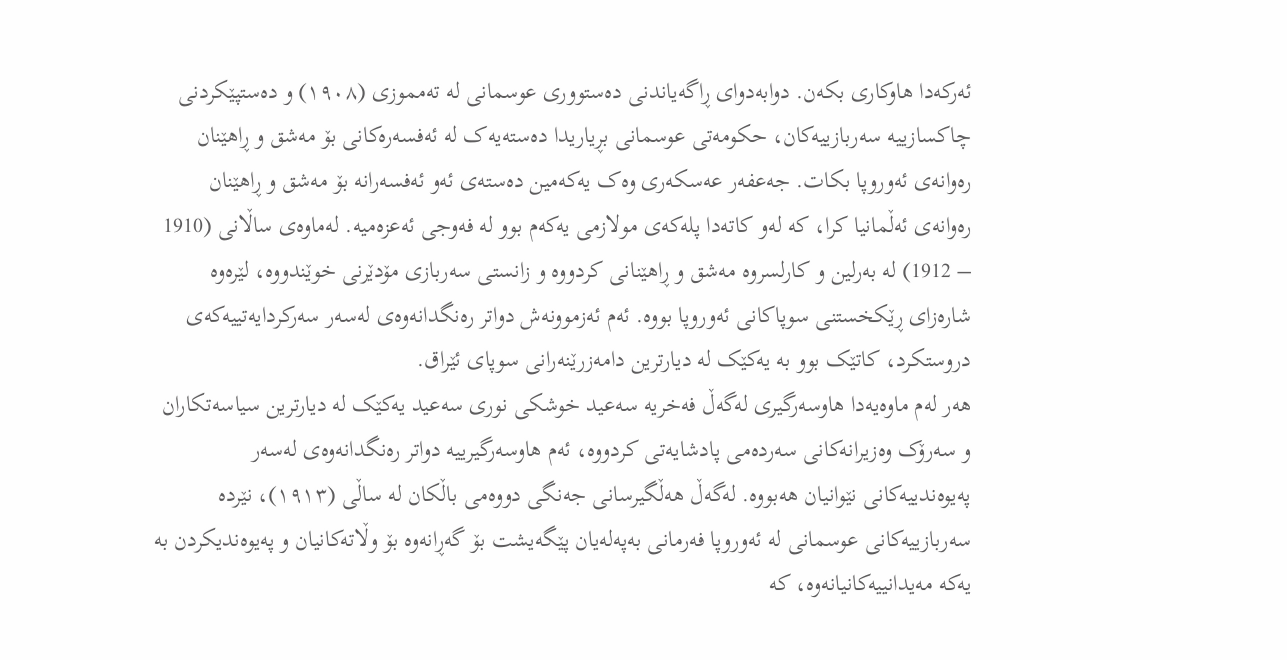ئەرکەدا هاوکاری بکەن. دوابەدوای ڕاگەیاندنی دەستووری عوسمانی لە تەمموزی (١٩٠٨) و دەستپێکردنی چاکسازییە سەربازییەکان، حکومەتی عوسمانی بڕیاریدا دەستەیەک لە ئەفسەرەکانی بۆ مەشق و ڕاهێنان رەوانەى ئەوروپا بکات. جەعفەر عەسکەری وەک یەکەمین دەستەى ئەو ئەفسەرانە بۆ مەشق و ڕاهێنان رەوانەى ئەڵمانیا کرا، کە لەو کاتەدا پلەکەى مولازمى یەکەم بوو لە فەوجی ئەعزەمیە. لەماوەى ساڵانی (1910 – 1912) لە بەرلین و کارلسروه مەشق و ڕاهێنانى کردووه و زانستی سەربازی مۆدێرنى خوێندووه، لێرەوە شارەزاى ڕێکخستنی سوپاکانى ئەوروپا بووە. ئەم ئەزموونەش دواتر رەنگدانەوەى لەسەر سەرکردایەتییەکەی دروستکرد، کاتێک بوو بە یەکێک لە دیارترین دامەزرێنەرانی سوپای ئێراق.
هەر لەم ماوەیەدا هاوسەرگیرى لەگەڵ فەخریە سەعید خوشکى نورى سەعید یەکێک لە دیارترین سیاسەتکاران و سەرۆک وەزیرانەکانى سەردەمى پادشایەتى کردووه، ئەم هاوسەرگیرییە دواتر رەنگدانەوەى لەسەر پەیوەندییەکانى نێوانیان هەبووە. لەگەڵ هەڵگیرسانی جەنگی دووەمی باڵکان لە ساڵی (١٩١٣)، نێردە سەربازییەکانی عوسمانی لە ئەوروپا فەرمانی بەپەلەیان پێگەیشت بۆ گەڕانەوە بۆ وڵاتەکانیان و پەیوەندیکردن بە یەکە مەیدانییەکانیانەوە، کە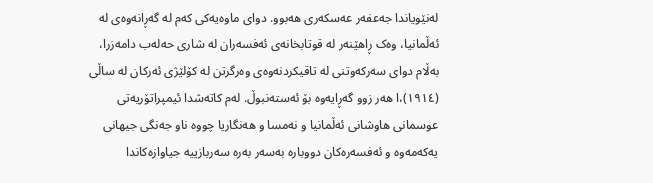لەنێویاندا جەعفەر عەسکەری هەبوو. دوای ماوەیەکی کەم لە گەڕانەوەى لە ئەڵمانیا، وەک ڕاهێنەر لە قوتابخانەی ئەفسەران لە شاری حەلەب دامەزرا، بەڵام دوای سەرکەوتنی لە تاقیکردنەوەی وەرگرتن لە کۆلێژی ئەرکان لە ساڵی (١٩١٤)،ا هەر زوو گەڕایەوە بۆ ئەستەنبوڵ. لەم کاتەشدا ئیمپراتۆریەتی عوسمانی هاوشانى ئەڵمانیا و نەمسا و هەنگاریا چووە ناو جەنگی جیهانی یەکەمەوە و ئەفسەرەکان دووبارە بەسەر بەرە سەربازییە جیاوازەکاندا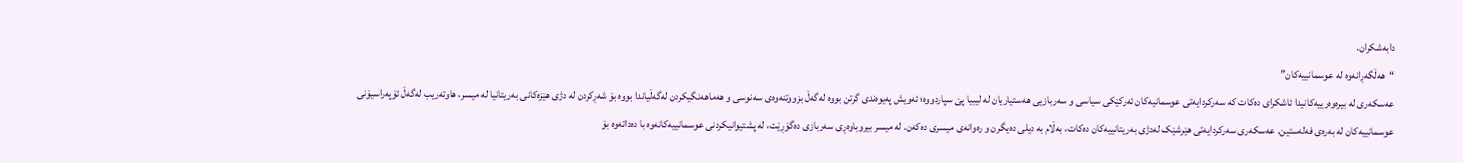دابەشکران.
“هەڵگەڕانەوە لە عوسمانییەکان”
عەسکەری لە بیرەوەرییەکانیدا ئاشکرای دەکات کە سەرکردایەتی عوسمانیەکان ئەرکێکی سیاسی و سەربازیی هەستیاریان لە لیبیا پێ سپاردووه؛ ئەویش پەیوەندى گرتن بووە لەگەڵ بزووتنەوەی سەنوسی و هەماهەنگیکردن لەگەڵیاندا بووە بۆ شەڕکردن لە دژی هێزەکانی بەریتانیا لە میسر، هاوتەریب لەگەڵ ئۆپەراسیۆنی عوسمانییەکان لە بەرەی فەلەستین. عەسکەرى سەرکردایەتی هێرشێک لەدژى بەریتانییەکان دەکات، بەڵام بە دیلى دەیگرن و رەوانەى میسرى دەکەن. لە میسر بیروباوەڕى سەربازى دەگۆڕێت، لە پشتیوانیکردنى عوسمانییەکانەوە با دەداتەوە بۆ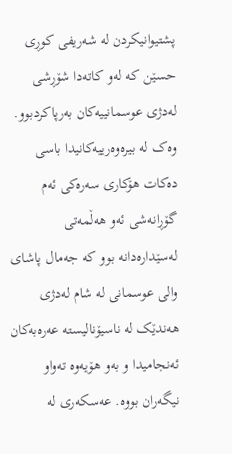پشتیوانیکردن لە شەریفى کوڕى حسێن کە لەو کاتەدا شۆڕشى لەدژى عوسمانییەکان بەرپاکردبوو. وەک لە بیرەوەرییەکانیدا باسی دەکات هۆکاری سەرەکی ئەم گۆڕانەشى ئەو هەڵمەتی لەسێدارەدانە بوو کە جەمال پاشاى والی عوسمانی لە شام لەدژی هەندێک لە ناسیۆنالیستە عەرەبەکان ئەنجامیدا و بەو هۆیەوە تەواو نیگەران بووە. عەسکەرى لە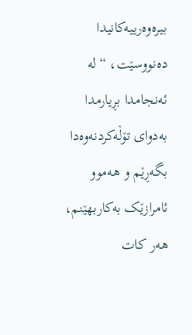بیرەوەرییەکانیدا دەنووسێت، “لە ئەنجامدا بڕیارمدا بەدوای تۆڵەکردنەوەدا بگەڕێم و هەموو ئامرازێک بەکاربهێنم، هەر کات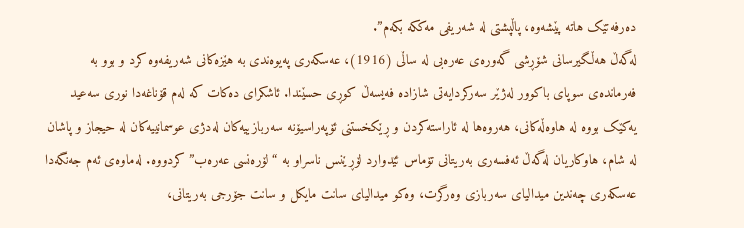دەرفەتێک هاتە پێشەوە، پاڵپشتى لە شەریفی مەککە بکەم”.
لەگەڵ هەڵگیرسانی شۆڕشى گەورەی عەرەبی لە ساڵی (1916)، عەسکەری پەیوەندی بە هێزەکانی شەریفەوە کرد و بوو بە فەرماندەی سوپای باکوور لەژێر سەرکردایەتى شازادە فەیسەڵ کوڕى حسێندا. ئاشکرای دەکات کە لەم قۆناغەدا نوری سەعید یەکێک بووە لە هاوەڵەکانی، هەروەها لە ئاراستەکردن و ڕێکخستنی ئۆپەراسیۆنە سەربازییەکان لەدژی عوسمانییەکان لە حیجاز و پاشان لە شام، هاوکاریان لەگەڵ ئەفسەری بەریتانی تۆماس ئێدوارد لۆڕێنس ناسراو بە “لۆرەنسی عەرەب” کردووە. لەماوەى ئەم جەنگەدا عەسکەرى چەندین میدالیاى سەربازى وەرگرت، وەکو میدالیاى سانت مایکل و سانت جۆرجى بەریتانى،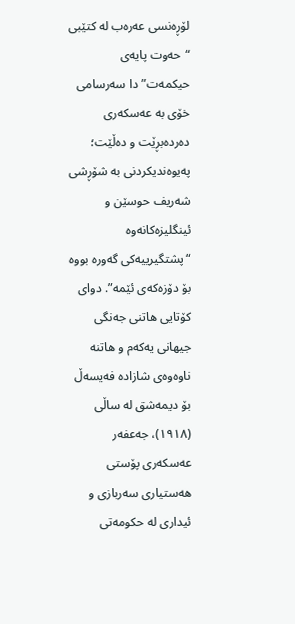لۆڕەنسی عەرەب لە کتێبی “حەوت پایەی حیکمەت”دا سەرسامى خۆى بە عەسکەرى دەردەبڕێت و دەڵێت؛ پەیوەندیکردنی بە شۆڕشی شەریف حوسێن و ئینگلیزەکانەوە “پشتگیرییەکی گەورە بووە بۆ دۆزەکەی ئێمە”. دوای کۆتایی هاتنی جەنگی جیهانی یەکەم و هاتنە ناوەوەی شازادە فەیسەڵ بۆ دیمەشق لە ساڵی (١٩١٨)، جەعفەر عەسکەری پۆستی هەستیاری سەربازی و ئیداری لە حکومەتی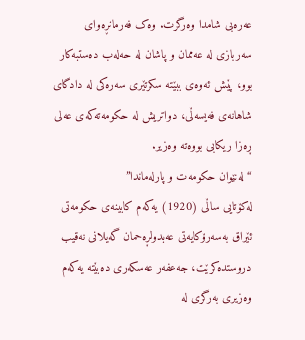عەرەبی شامدا وەرگرت. وەک فەرمانڕەواى سەربازی لە عەممان و پاشان لە حەلەب دەستبەکار بوو، پێش ئەوەی ببێتە سکرتێری سەرەکی لە دادگای شاهانەی فەیسەڵى، دواتریش لە حکومەتەکەی عەلی ڕەزا ریکابی بووەتە وەزیر.
“لەنێوان حکومەت و پارلەماندا”
لەکۆتایى ساڵى (1920) یەکەم کابینەى حکومەتى ئێراق بەسەرۆکایەتى عەبدولڕەحمان گەیلانی نەقیب دروستدەکرێت، جەعفەر عەسکەرى دەبێتە یەکەم وەزیری بەرگری لە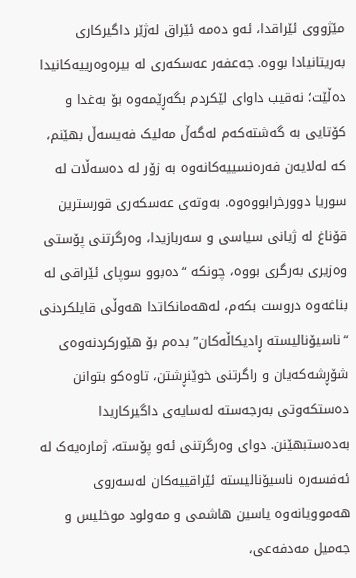مێژووی ئێراقدا، ئەو دەمە ئێراق لەژێر داگیرکاری بەریتانیادا بووە. جەعفەر عەسکەرى لە بیرەوەرییەکانیدا دەڵێت؛ نەقیب داواى لێکردم بگەڕێمەوە بۆ بەغدا و کۆتایى بە گەشتەکەم لەگەڵ مەلیک فەیسەڵ بهێنم، کە لەلایەن فەرەنسییەکانەوە بە زۆر لە دەسەڵات لە سوریا دوورخرابووەوە. بەوتەى عەسکەرى قورسترین قۆناغ لە ژیانى سیاسى و سەربازیدا، وەرگرتنى پۆستى وەزیرى بەرگرى بووە، چونکە “دەبوو سوپای ئێراقی لە بناغەوە دروست بکەم، لەهەمانکاتدا هەوڵی قایلکردنی “ناسیۆنالیستە ڕادیکاڵەکان” بدەم بۆ هێورکردنەوەى شۆڕشەکەیان و راگرتنى خوێنڕشتن، تاوەکو بتوانن دەستکەوتی بەرجەستە لەسایەى داگیرکاریدا بەدەستبهێنن. دواى وەرگرتنى ئەو پۆستە، ژمارەیەک لە ئەفسەرە ناسیۆنالیستە ئێراقییەکان لەسەروى هەموویانەوە یاسین هاشمی و مەولود موخلیس و جەمیل مەدفەعی،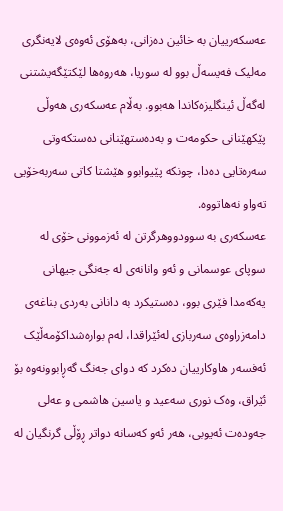عەسکەرییان بە خائین دەزانی، بەهۆی ئەوەی لایەنگری مەلیک فەیسەڵ بوو لە سوریا، هەروەها لێکتێگەیشتنی لەگەڵ ئینگلیزەکاندا هەبوو. بەڵام عەسکەری هەوڵی پێکهێنانی حکومەت و بەدەستهێنانی دەستکەوتی سەرەتایی دەدا، چونکە پێیوابوو هێشتا کاتی سەربەخۆیی تەواو نەهاتووە.
عەسکەری بە سوودووهرگرتن لە ئەزموونی خۆی لە سوپای عوسمانی و ئەو وانانەی لە جەنگی جیهانی یەکەمدا فێری بوو، دەستیکرد بە دانانی بەردى بناغەی دامەزراوەی سەربازی لەئێراقدا، لەم بوارەشداکۆمەڵێک ئەفسەر هاوکارییان دەکرد کە دوای جەنگ گەڕابوونەوە بۆ ئێراق، وەک نوری سەعید و یاسین هاشمی و عەلی جەودەت ئەیوبی، هەر ئەو کەسانە دواتر ڕۆڵی گرنگیان لە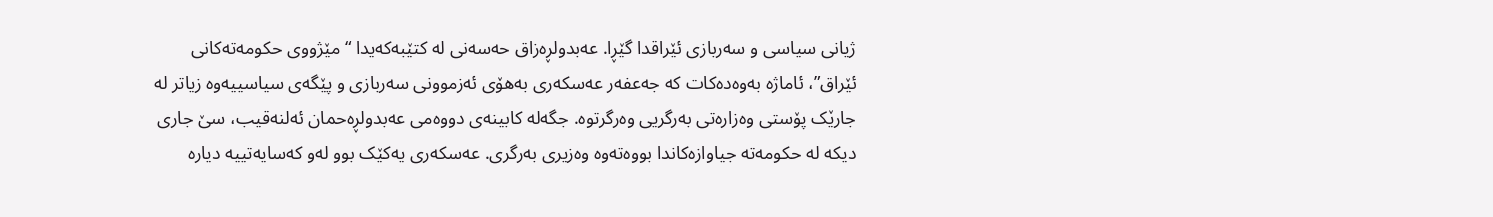ژیانی سیاسی و سەربازی ئێراقدا گێڕا. عەبدولڕەزاق حەسەنى لە کتێبەکەیدا “مێژووى حکومەتەکانى ئێراق”، ئاماژە بەوەدەکات کە جەعفەر عەسکەری بەهۆی ئەزموونی سەربازی و پێگەی سیاسییەوە زیاتر لە جارێک پۆستى وەزارەتی بەرگریی وەرگرتوە. جگەلە کابینەی دووەمی عەبدولڕەحمان ئەلنەقیب، سێ جاری دیکە لە حکومەتە جیاوازەکاندا بووەتەوە وەزیرى بەرگرى. عەسکەری یەکێک بوو لەو کەسایەتییە دیارە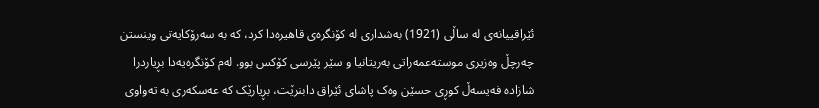ئێراقییانەی لە ساڵی (1921) بەشدارى لە کۆنگرەى قاهیرەدا کرد، کە بە سەرۆکایەتی وینستن چەرچڵ وەزیری موستەعمەراتى بەریتانیا و سێر پێرسی کۆکس بوو. لەم کۆنگرەیەدا بڕیاردرا شازادە فەیسەڵ کوڕى حسێن وەک پاشای ئێراق دابنرێت، بڕیارێک کە عەسکەری بە تەواوی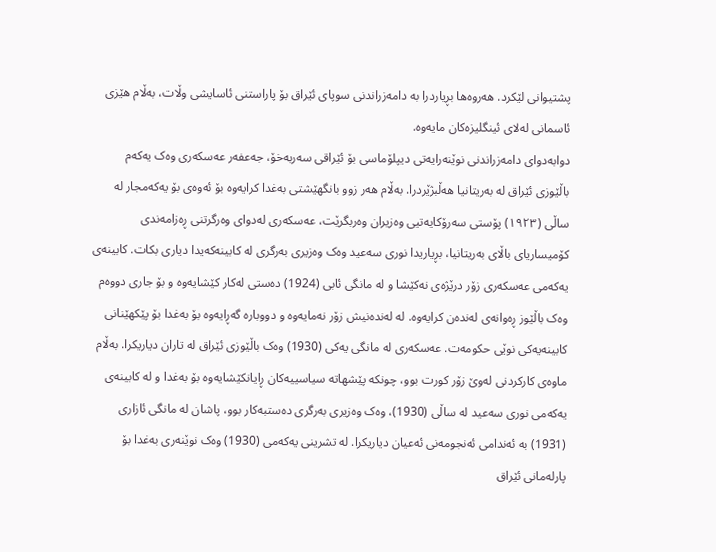پشتیوانی لێکرد. هەروەها بڕیاردرا بە دامەزراندنی سوپای ئێراق بۆ پاراستنى ئاسایشی وڵات، بەڵام هێزی ئاسمانی لەلاى ئینگلیزەکان مایەوە.
دوابەدوای دامەزراندنی نوێنەرایەتی دیپلۆماسی بۆ ئێراقی سەربەخۆ، جەعفەر عەسکەری وەک یەکەم باڵێوزى ئێراق لە بەریتانیا هەڵبژێردرا. بەڵام هەر زوو بانگهێشتی بەغدا کرایەوە بۆ ئەوەی بۆ یەکەمجار لە ساڵی (١٩٢٣) پۆستی سەرۆکایەتیی وەزیران وەربگرێت، عەسکەری لەدوای وەرگرتنی ڕەزامەندی کۆمیساریای باڵای بەریتانیا، بڕیاریدا نوری سەعید وەک وەزیری بەرگری لە کابینەکەیدا دیارى بکات. کابینەى یەکەمى عەسکەرى زۆر درێژەى نەکێشا و لە مانگی ئابی (1924) دەستى لەکار کێشایەوە و بۆ جاری دووەم وەک باڵێوز ڕەوانەی لەندەن کرایەوە. لە لەندەنیش زۆر نەمایەوە و دووبارە گەڕایەوە بۆ بەغدا بۆ پێکهێنانى کابینەیەکى نوێى حکومەت. عەسکەرى لە مانگی یەکی (1930) وەک باڵێوزى ئێراق لە تاران دیاریکرا. بەڵام ماوەی کارکردنی لەوێ زۆر کورت بوو، چونکە پێشهاتە سیاسییەکان ڕایانکێشایەوە بۆ بەغدا و لە کابینەی یەکەمی نوری سەعید لە ساڵی (1930)، وەک وەزیری بەرگری دەستبەکار بوو، پاشان لە مانگی ئازاری (1931) بە ئەندامى ئەنجومەنی ئەعیان دیاریکرا. لە تشرینی یەکەمی (1930) وەک نوێنەری بەغدا بۆ پارلەمانى ئێراق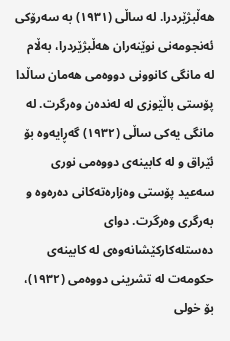هەڵبژێردرا. لە ساڵی (١٩٣١) بە سەرۆکی ئەنجومەنی نوێنەران هەڵبژێردرا، بەڵام لە مانگی کانوونی دووەمی هەمان ساڵدا پۆستی باڵێوزى لە لەندەن وەرگرت. لە مانگی یەکی ساڵی (١٩٣٢) گەڕایەوە بۆ ئێراق و لە کابینەی دووەمی نوری سەعید پۆستی وەزارەتەکانى دەرەوە و بەرگری وەرگرت. دوای دەستلەکارکێشانەوەی لە کابینەی حکومەت لە تشرینی دووەمی (١٩٣٢)، بۆ خولی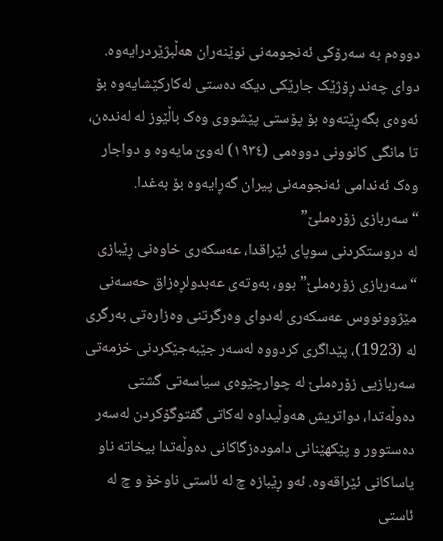دووەم بە سەرۆکی ئەنجومەنی نوێنەران هەڵبژێردرایەوە. دوای چەند ڕۆژێک جارێکی دیکە دەستی لەکارکێشایەوە بۆ ئەوەی بگەڕێتەوە بۆ پۆستی پێشووی وەک باڵێوز لە لەندەن، تا مانگی کانوونی دووەمی (١٩٣٤) لەوێ مایەوە و دواجار وەک ئەندامی ئەنجومەنی پیران گەڕایەوە بۆ بەغدا.
“سەربازى زۆرەملێ”
لە دروستکردنى سوپاى ئێراقدا، عەسکەرى خاوەنى ڕێبازى “سەربازى زۆرەملێ” بوو، بەوتەى عەبدولڕەزاق حەسەنی مێژوونووس عەسکەری لەدوای وەرگرتنی وەزارەتی بەرگری لە (1923)، پێداگری کردووه لەسەر جێبەجێکردنى خزمەتی سەربازیی زۆرەملێ لە چوارچێوەی سیاسەتی گشتی دەوڵەتدا، دواتریش هەوڵیداوە لەکاتی گفتوگۆکردن لەسەر دەستوور و پێکهێنانی دامودەزگاکانی دەوڵەتدا بیخاتە ناو یاساکانی ئێراقەوە. ئەو ڕێبازە چ لە ئاستی ناوخۆ و چ لە ئاستی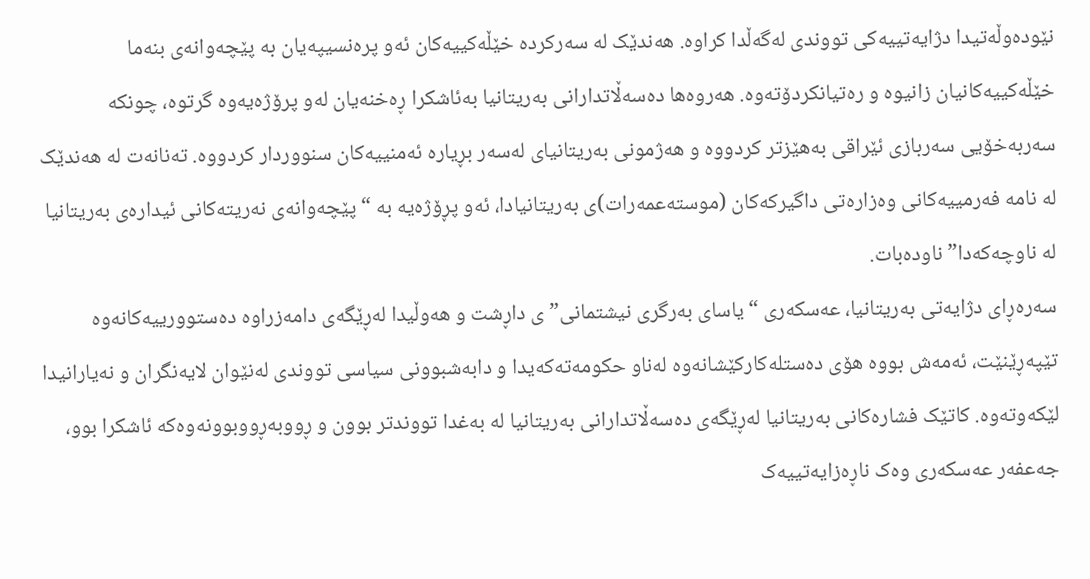نێودەوڵەتیدا دژایەتییەکی تووندی لەگەڵدا کراوە. هەندێک لە سەرکردە خێڵەکییەکان ئەو پرەنسیپەیان بە پێچەوانەى بنەما خێڵەکییەکانیان زانیوە و رەتیانکردۆتەوە. هەروەها دەسەڵاتدارانی بەریتانیا بەئاشکرا ڕەخنەیان لەو پرۆژەیەوە گرتوە، چونکە سەربەخۆیی سەربازی ئێراقى بەهێزتر کردووه و هەژمونى بەریتانیاى لەسەر بڕیارە ئەمنییەکان سنووردار کردووه. تەنانەت لە هەندێک لە نامە فەرمییەکانى وەزارەتى داگیرکەکان (موستەعمەرات)ی بەریتانیادا، ئەو پڕۆژەیە بە “پێچەوانەی نەریتەکانی ئیدارەی بەریتانیا لە ناوچەکەدا” ناودەبات.
سەرەڕای دژایەتی بەریتانیا، عەسکەری “یاسای بەرگری نیشتمانی”ی داڕشت و هەوڵیدا لەڕێگەی دامەزراوە دەستوورییەکانەوە تێپەڕێنێت، ئەمەش بووە هۆی دەستلەکارکێشانەوە لەناو حکومەتەکەیدا و دابەشبوونی سیاسی تووندى لەنێوان لایەنگران و نەیارانیدا لێکەوتەوە. کاتێک فشارەکانی بەریتانیا لەڕێگەى دەسەڵاتدارانى بەریتانیا لە بەغدا تووندتر بوون و ڕووبەڕووبوونەوەکە ئاشکرا بوو، جەعفەر عەسکەری وەک ناڕەزایەتییەک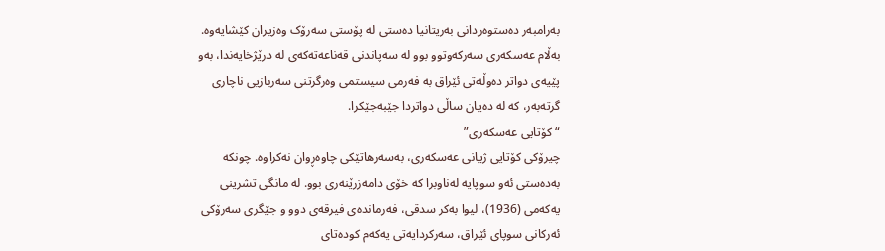بەرامبەر دەستوەردانی بەریتانیا دەستی لە پۆستی سەرۆک وەزیران کێشایەوە. بەڵام عەسکەری سەرکەوتوو بوو لە سەپاندنی قەناعەتەکەی لە درێژخایەندا، بەو پێیەی دواتر دەوڵەتی ئێراق بە فەرمی سیستمی وەرگرتنی سەربازیی ناچارى گرتەبەر، کە لە دەیان ساڵی دواتردا جێبەجێکرا.
“کۆتایی عەسکەرى”
چیرۆکى کۆتایى ژیانى عەسکەرى، بەسەرهاتێکى چاوەڕوان نەکراوە. چونکە بەدەستى ئەو سوپایە لەناوبرا کە خۆى دامەزرێنەرى بوو. لە مانگى تشرینی یەکەمی (1936)، لیوا بەکر سدقی، فەرماندەی فیرقەی دوو و جێگری سەرۆکی ئەرکانی سوپای ئێراق، سەرکردایەتی یەکەم کودەتای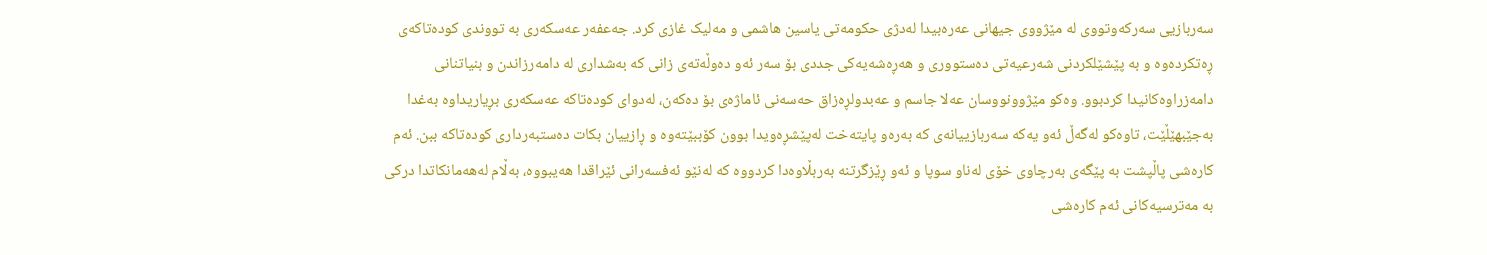سەربازیی سەرکەوتووى لە مێژووی جیهانی عەرەبیدا لەدژی حکومەتی یاسین هاشمی و مەلیک غازی کرد. جەعفەر عەسکەری بە تووندی کودەتاکەی ڕەتکردەوە و بە پێشێلکردنی شەرعیەتی دەستووری و هەڕەشەیەکی جددی بۆ سەر ئەو دەوڵەتەی زانى کە بەشدارى لە دامەرزاندن و بنیاتنانى دامەزراوەکانیدا کردبوو. وەکو مێژوونووسان عەلا جاسم و عەبدولڕەزاق حەسەنی ئاماژەی بۆ دەکەن، لەدواى کودەتاکە عەسکەری بڕیاریداوە بەغدا بەجێبهێڵێت، تاوەکو لەگەڵ ئەو یەکە سەربازییانەی کە بەرەو پایتەخت لەپێشڕەویدا بوون کۆببێتەوە و ڕازییان بکات دەستبەرداری کودەتاکە ببن. ئەم کارەشى پاڵپشت بە پێگەی بەرچاوی خۆی لەناو سوپا و ئەو ڕێزگرتنە بەربڵاوەدا کردووە کە لەنێو ئەفسەرانی ئێراقدا هەیبووە، بەڵام لەهەمانکاتدا درکى بە مەترسیەکانی ئەم کارەشى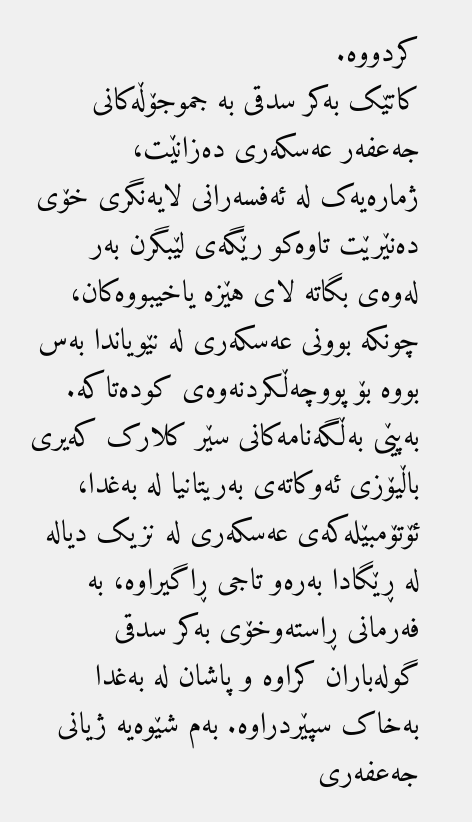کردووه.
کاتێک بەکر سدقی بە جموجۆڵەکانی جەعفەر عەسکەری دەزانێت، ژمارەیەک لە ئەفسەرانى لایەنگرى خۆى دەنێرێت تاوەکو رێگەى لێبگرن بەر لەوەى بگاتە لاى هێزە یاخیبووەکان، چونکە بوونی عەسکەری لە نێویاندا بەس بووە بۆ پووچەڵکردنەوەی کودەتاکە. بەپێی بەڵگەنامەکانى سێر کلارک کەیرى باڵیۆزی ئەوکاتەى بەریتانیا لە بەغدا، ئۆتۆمبێلەکەی عەسکەری لە نزیک دیالە لە ڕێگادا بەرەو تاجی ڕاگیراوە، بە فەرمانی ڕاستەوخۆی بەکر سدقی گولەباران کراوە و پاشان لە بەغدا بەخاک سپێردراوە. بەم شێوەیە ژیانی جەعفەری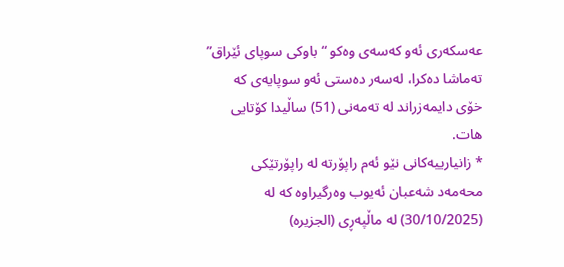عەسکەری ئەو کەسەى وەکو “باوکى سوپاى ئێراق” تەماشا دەکرا، لەسەر دەستی ئەو سوپایەی کە خۆى دایمەزراند لە تەمەنى (51) ساڵیدا کۆتایی هات.
* زانیارییەکانى نێو ئەم راپۆرتە لە راپۆرتێکى محەمەد شەعبان ئەیوب وەرگیراوە کە لە (30/10/2025) لە ماڵپەڕى (الجزیرە)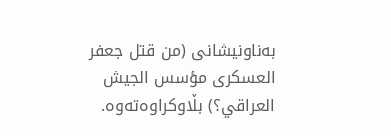بەناونیشانى (من قتل جعفر العسکرى مؤسس الجيش العراقي؟) بڵاوکراوەتەوە.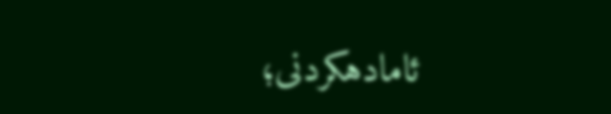ئامادهكردنی؛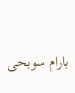بارام سوبحى